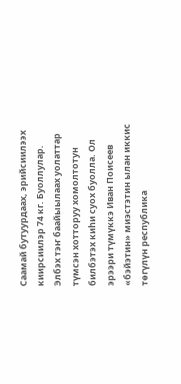Саамай бутуурдаах, эрийсиилээх киирсиилэр 74 кг. Буоллулар. Элбэх тэҥ баайыылаах уолаттар түмсэн хотторуу хомолтотун билбэтэх киһи суох буолла. Ол эрээри түмүккэ Иван Поисеев «бэйэтин» миэстэтин ылан иккис төгүлүн республика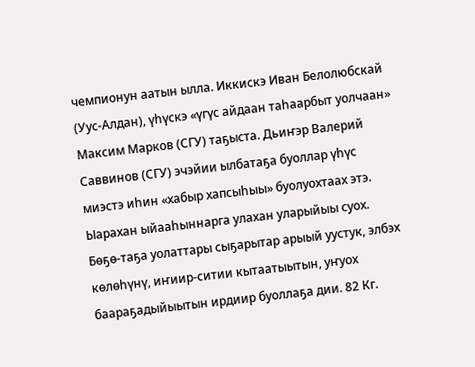чемпионун аатын ылла. Иккискэ Иван Белолюбскай (Уус-Алдан), үһүскэ «үгүс айдаан таһаарбыт уолчаан» Максим Марков (СГУ) таҕыста. Дьиҥэр Валерий Саввинов (СГУ) эчэйии ылбатаҕа буоллар үһүс миэстэ иһин «хабыр хапсыһыы» буолуохтаах этэ.
Ыарахан ыйааһыннарга улахан уларыйыы суох. Бөҕө-таҕа уолаттары сыҕарытар арыый уустук, элбэх көлөһүнү, иҥиир-ситии кытаатыытын, уҥуох баараҕадыйыытын ирдиир буоллаҕа дии. 82 Кг.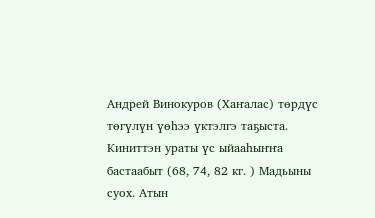Андрей Винокуров (Хаҥалас) төрдүс төгүлүн үөһээ үктэлгэ таҕыста. Киниттэн ураты үс ыйааһыҥҥа бастаабыт (68, 74, 82 кг. ) Мадьыны суох. Атын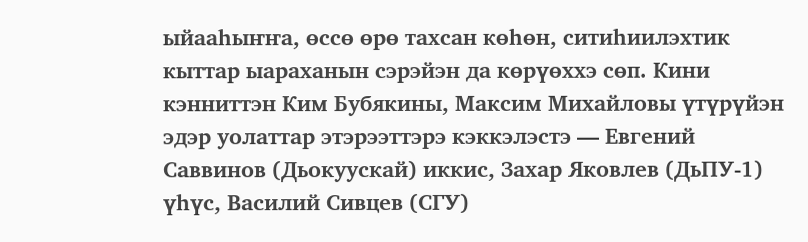ыйааһыҥҥа, өссө өрө тахсан көһөн, ситиһиилэхтик кыттар ыараханын сэрэйэн да көрүөххэ сөп. Кини кэнниттэн Ким Бубякины, Максим Михайловы үтүрүйэн эдэр уолаттар этэрээттэрэ кэккэлэстэ — Евгений Саввинов (Дьокуускай) иккис, Захар Яковлев (ДьПУ-1) үһүс, Василий Сивцев (СГУ)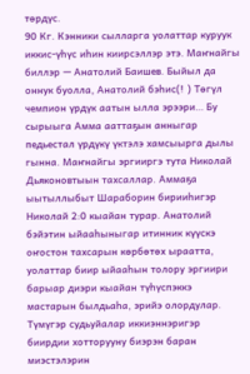төрдүс.
90 Кг. Кэнники сылларга уолаттар куруук иккис-үһүс иһин киирсэллэр этэ. Маҥнайгы биллэр — Анатолий Баишев. Быйыл да оннук буолла, Анатолий бэһис(! ) Төгүл чемпион үрдүк аатын ылла эрээри… Бу сырыыга Амма ааттаҕын анныгар педьестал үрдүкү үктэлэ хамсыырга дылы гынна. Маҥнайгы эргииргэ тута Николай Дьяконовтыын тахсаллар. Аммаҕа ыытыллыбыт Шараборин бирииһигэр Николай 2:0 кыайан турар. Анатолий бэйэтин ыйааһыныгар итинник күүскэ оҥостон тахсарын көрбөтөх ыраатта, уолаттар биир ыйааһын толору эргиири барыар диэри кыайан түһүспэккэ мастарын былдьаһа, эрийэ олордулар. Түмүгэр судьуйалар иккиэннэригэр биирдии хотторууну биэрэн баран миэстэлэрин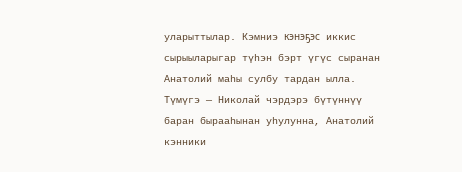уларыттылар. Кэмниэ кэнэҕэс иккис сырыыларыгар түһэн бэрт үгүс сыранан Анатолий маһы сулбу тардан ылла. Түмүгэ — Николай чэрдэрэ бүтүннүү баран бырааһынан уһулунна, Анатолий кэнники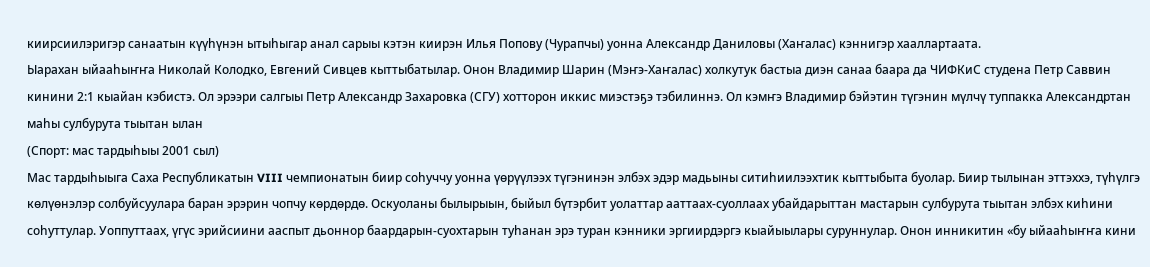киирсиилэригэр санаатын күүһүнэн ытыһыгар анал сарыы кэтэн киирэн Илья Попову (Чурапчы) уонна Александр Даниловы (Хаҥалас) кэннигэр хааллартаата.
Ыарахан ыйааһыҥҥа Николай Колодко, Евгений Сивцев кыттыбатылар. Онон Владимир Шарин (Мэҥэ-Хаҥалас) холкутук бастыа диэн санаа баара да ЧИФКиС студена Петр Саввин кинини 2:1 кыайан кэбистэ. Ол эрээри салгыы Петр Александр Захаровка (СГУ) хотторон иккис миэстэҕэ тэбилиннэ. Ол кэмҥэ Владимир бэйэтин түгэнин мүлчү туппакка Александртан маһы сулбурута тыытан ылан
(Спорт: мас тардыһыы 2001 сыл)
Мас тардыһыыга Саха Республикатын VIII чемпионатын биир соһуччу уонна үөрүүлээх түгэнинэн элбэх эдэр мадьыны ситиһиилээхтик кыттыбыта буолар. Биир тылынан эттэххэ, түһүлгэ көлүөнэлэр солбуйсуулара баран эрэрин чопчу көрдөрдө. Оскуоланы былырыын, быйыл бүтэрбит уолаттар ааттаах-суоллаах убайдарыттан мастарын сулбурута тыытан элбэх киһини соһуттулар. Уоппуттаах, үгүс эрийсиини ааспыт дьоннор баардарын-суохтарын туһанан эрэ туран кэнники эргиирдэргэ кыайыылары суруннулар. Онон инникитин «бу ыйааһыҥҥа кини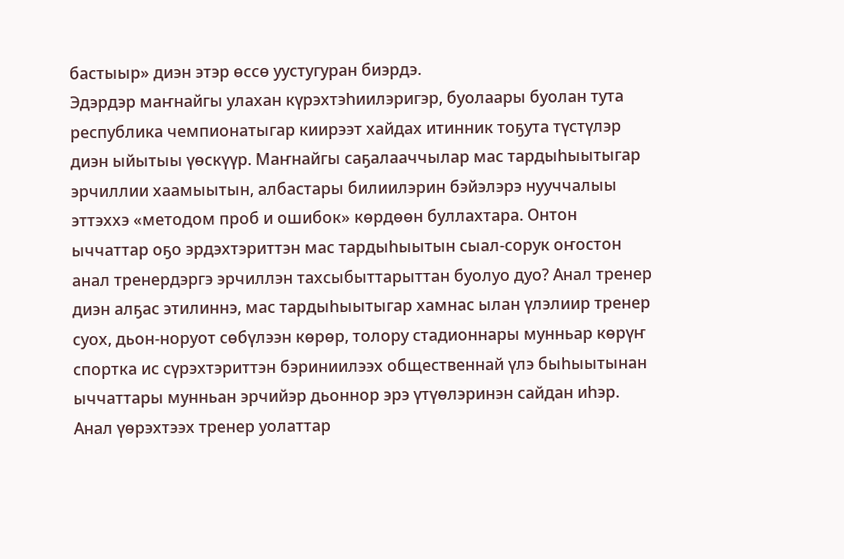бастыыр» диэн этэр өссө уустугуран биэрдэ.
Эдэрдэр маҥнайгы улахан күрэхтэһиилэригэр, буолаары буолан тута республика чемпионатыгар киирээт хайдах итинник тоҕута түстүлэр диэн ыйытыы үөскүүр. Маҥнайгы саҕалааччылар мас тардыһыытыгар эрчиллии хаамыытын, албастары билиилэрин бэйэлэрэ нууччалыы эттэххэ «методом проб и ошибок» көрдөөн буллахтара. Онтон ыччаттар оҕо эрдэхтэриттэн мас тардыһыытын сыал-сорук оҥостон анал тренердэргэ эрчиллэн тахсыбыттарыттан буолуо дуо? Анал тренер диэн алҕас этилиннэ, мас тардыһыытыгар хамнас ылан үлэлиир тренер суох, дьон-норуот сөбүлээн көрөр, толору стадионнары мунньар көрүҥ спортка ис сүрэхтэриттэн бэриниилээх общественнай үлэ быһыытынан ыччаттары мунньан эрчийэр дьоннор эрэ үтүөлэринэн сайдан иһэр. Анал үөрэхтээх тренер уолаттар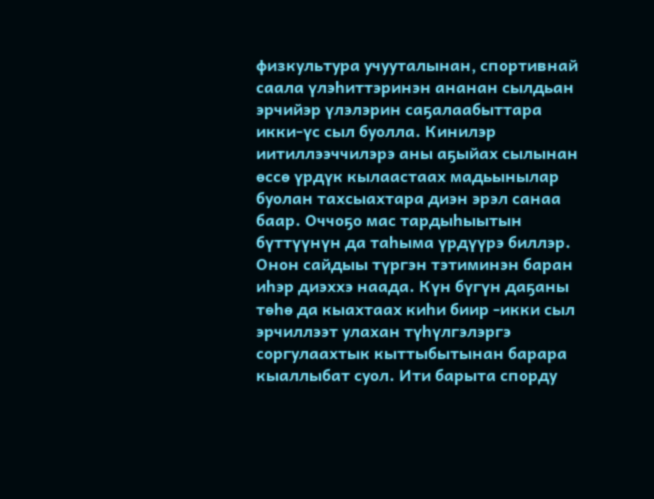физкультура учууталынан, спортивнай саала үлэһиттэринэн ананан сылдьан эрчийэр үлэлэрин саҕалаабыттара икки-үс сыл буолла. Кинилэр иитиллээччилэрэ аны аҕыйах сылынан өссө үрдүк кылаастаах мадьынылар буолан тахсыахтара диэн эрэл санаа баар. Оччоҕо мас тардыһыытын бүттүүнүн да таһыма үрдүүрэ биллэр. Онон сайдыы түргэн тэтиминэн баран иһэр диэххэ наада. Күн бүгүн даҕаны төһө да кыахтаах киһи биир -икки сыл эрчиллээт улахан түһүлгэлэргэ соргулаахтык кыттыбытынан барара кыаллыбат суол. Ити барыта спорду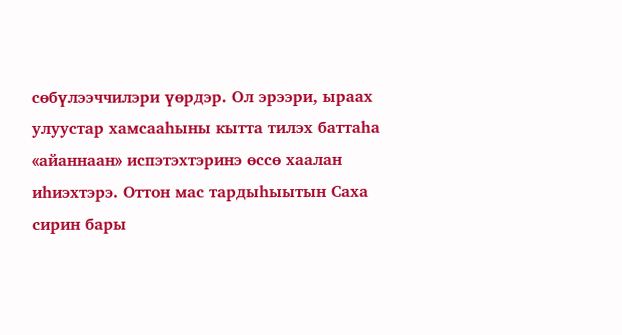сөбүлээччилэри үөрдэр. Ол эрээри, ыраах улуустар хамсааһыны кытта тилэх баттаһа «айаннаан» испэтэхтэринэ өссө хаалан иһиэхтэрэ. Оттон мас тардыһыытын Саха сирин бары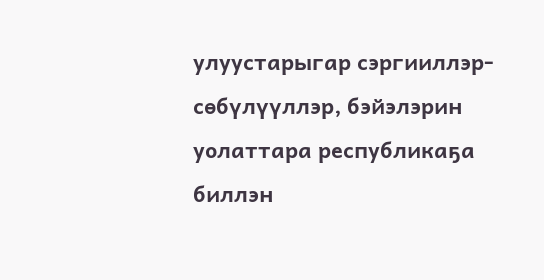улуустарыгар сэргииллэр-сөбүлүүллэр, бэйэлэрин уолаттара республикаҕа биллэн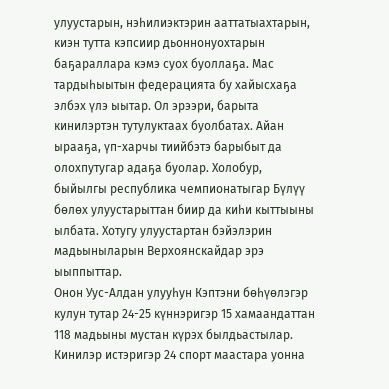улуустарын, нэһилиэктэрин ааттатыахтарын, киэн тутта кэпсиир дьоннонуохтарын баҕараллара кэмэ суох буоллаҕа. Мас тардыһыытын федерацията бу хайысхаҕа элбэх үлэ ыытар. Ол эрээри, барыта кинилэртэн тутулуктаах буолбатах. Айан ырааҕа, үп-харчы тиийбэтэ барыбыт да олохпутугар адаҕа буолар. Холобур, быйылгы республика чемпионатыгар Бүлүү бөлөх улуустарыттан биир да киһи кыттыыны ылбата. Хотугу улуустартан бэйэлэрин мадьыныларын Верхоянскайдар эрэ
ыыппыттар.
Онон Уус-Алдан улууһун Кэптэни бөһүөлэгэр кулун тутар 24-25 күннэригэр 15 хамаандаттан 118 мадьыны мустан күрэх былдьастылар. Кинилэр истэригэр 24 спорт маастара уонна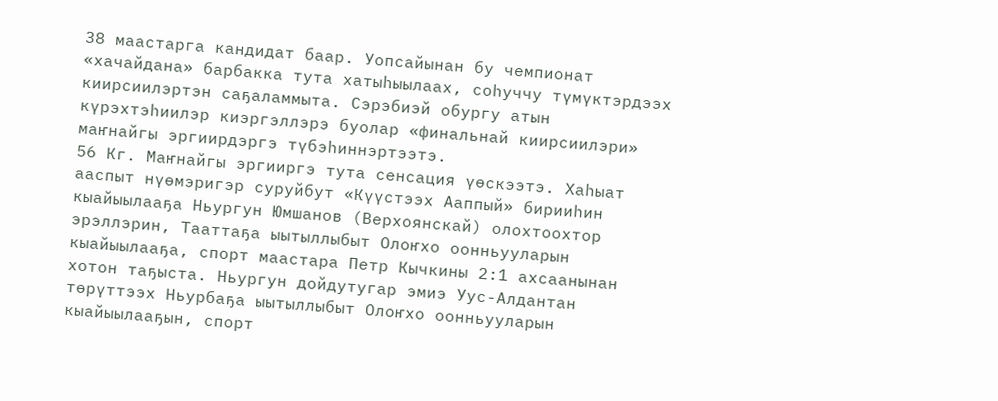38 маастарга кандидат баар. Уопсайынан бу чемпионат «хачайдана» барбакка тута хатыһыылаах, соһуччу түмүктэрдээх киирсиилэртэн саҕаламмыта. Сэрэбиэй обургу атын күрэхтэһиилэр киэргэллэрэ буолар «финальнай киирсиилэри» маҥнайгы эргиирдэргэ түбэһиннэртээтэ.
56 Кг. Маҥнайгы эргииргэ тута сенсация үөскээтэ. Хаһыат ааспыт нүөмэригэр суруйбут «Күүстээх Ааппый» бирииһин кыайыылааҕа Ньургун Юмшанов (Верхоянскай) олохтоохтор эрэллэрин, Тааттаҕа ыытыллыбыт Олоҥхо оонньууларын кыайыылааҕа, спорт маастара Петр Кычкины 2:1 ахсаанынан хотон таҕыста. Ньургун дойдутугар эмиэ Уус-Алдантан төрүттээх Ньурбаҕа ыытыллыбыт Олоҥхо оонньууларын кыайыылааҕын, спорт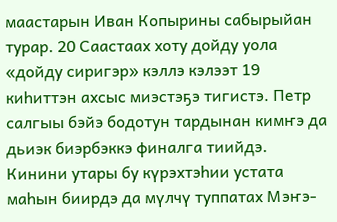маастарын Иван Копырины сабырыйан турар. 20 Саастаах хоту дойду уола «дойду сиригэр» кэллэ кэлээт 19 киһиттэн ахсыс миэстэҕэ тигистэ. Петр салгыы бэйэ бодотун тардынан кимҥэ да дьиэк биэрбэккэ финалга тиийдэ. Кинини утары бу күрэхтэһии устата маһын биирдэ да мүлчү туппатах Мэҥэ-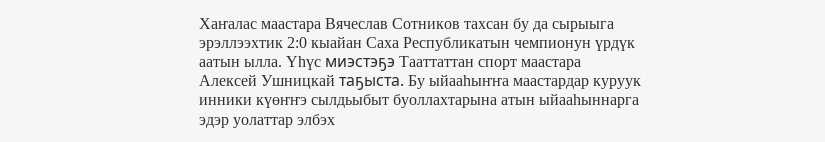Хаҥалас маастара Вячеслав Сотников тахсан бу да сырыыга эрэллээхтик 2:0 кыайан Саха Республикатын чемпионун үрдүк аатын ылла. Үһүс миэстэҕэ Тааттаттан спорт маастара Алексей Ушницкай таҕыста. Бу ыйааһыҥҥа маастардар куруук инники күөҥҥэ сылдьыбыт буоллахтарына атын ыйааһыннарга эдэр уолаттар элбэх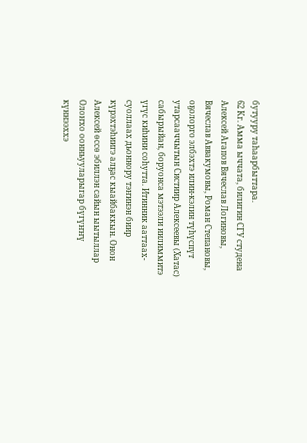бутууру таһаарбыттара.
62 Кг. Амма ыччата, билигин СГУ студена Алексей Агапов Вячеслав Логиновы, Вячеслав Аввакумовы, Роман Степановы, оҕолорго элбэхтэ илин-кэлин түһүспүт утарсааччытын Систиир Алексеевы (Хатас) сабырыйан, боруонса мэтээли иилиммитэ үгүс киһини соһутта. Итинник ааттаах-суоллаах дьоннору тэҥинэн биир күрэхтэһиигэ алҕас кыайбаккын. Онон Алексей өссө эбиллэн сайын ыытыллар Олоҥхо оонньууларыгар бүгүҥҥү күннээххэ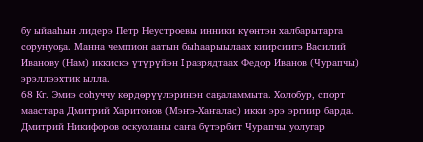бу ыйааһын лидерэ Петр Неустроевы инники күөнтэн халбарытарга сорунуоҕа. Манна чемпион аатын быһаарыылаах киирсиигэ Василий Иванову (Нам) иккискэ үтүрүйэн I разрядтаах Федор Иванов (Чурапчы) эрэллээхтик ылла.
68 Кг. Эмиэ соһуччу көрдөрүүлэринэн саҕаламмыта. Холобур, спорт маастара Дмитрий Харитонов (Мэҥэ-Хаҥалас) икки эрэ эргиир барда. Дмитрий Никифоров оскуоланы саҥа бүтэрбит Чурапчы уолугар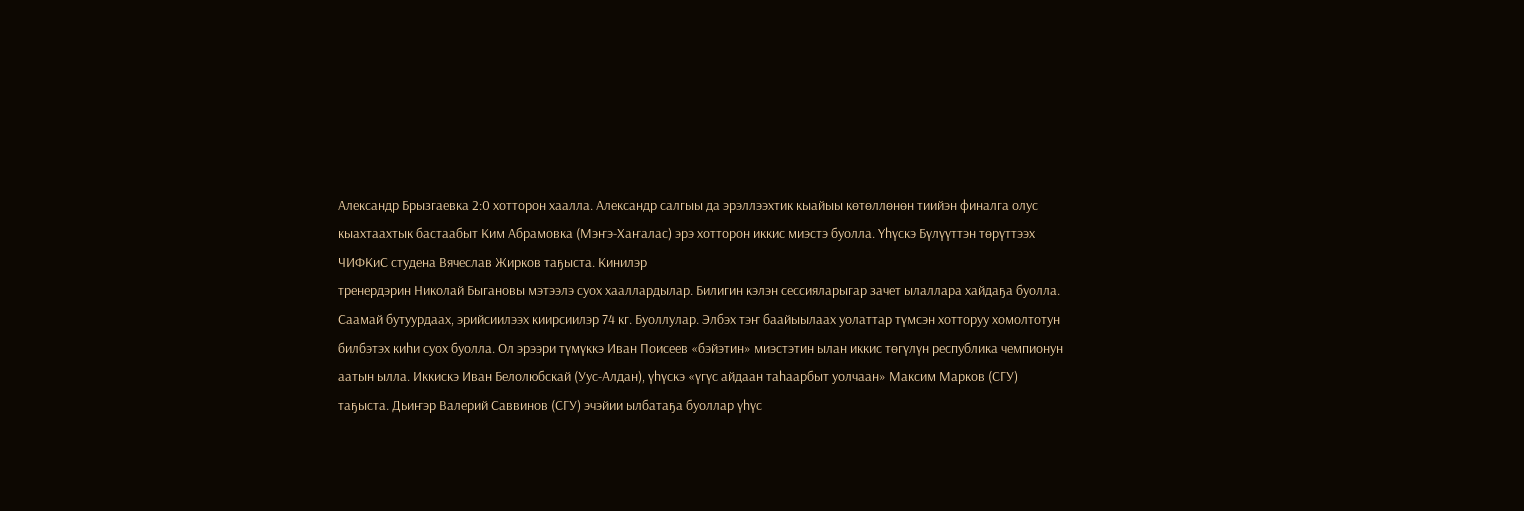Александр Брызгаевка 2:0 хотторон хаалла. Александр салгыы да эрэллээхтик кыайыы көтөллөнөн тиийэн финалга олус кыахтаахтык бастаабыт Ким Абрамовка (Мэҥэ-Хаҥалас) эрэ хотторон иккис миэстэ буолла. Үһүскэ Бүлүүттэн төрүттээх ЧИФКиС студена Вячеслав Жирков таҕыста. Кинилэр
тренердэрин Николай Быгановы мэтээлэ суох хааллардылар. Билигин кэлэн сессияларыгар зачет ылаллара хайдаҕа буолла.
Саамай бутуурдаах, эрийсиилээх киирсиилэр 74 кг. Буоллулар. Элбэх тэҥ баайыылаах уолаттар түмсэн хотторуу хомолтотун билбэтэх киһи суох буолла. Ол эрээри түмүккэ Иван Поисеев «бэйэтин» миэстэтин ылан иккис төгүлүн республика чемпионун аатын ылла. Иккискэ Иван Белолюбскай (Уус-Алдан), үһүскэ «үгүс айдаан таһаарбыт уолчаан» Максим Марков (СГУ) таҕыста. Дьиҥэр Валерий Саввинов (СГУ) эчэйии ылбатаҕа буоллар үһүс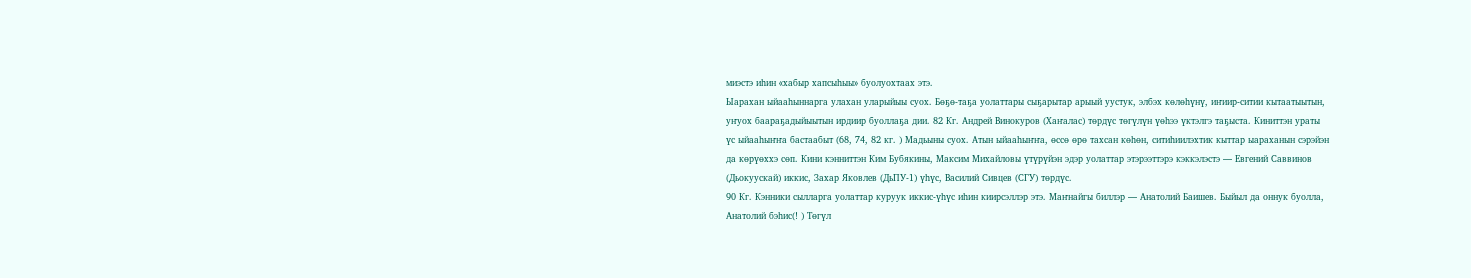миэстэ иһин «хабыр хапсыһыы» буолуохтаах этэ.
Ыарахан ыйааһыннарга улахан уларыйыы суох. Бөҕө-таҕа уолаттары сыҕарытар арыый уустук, элбэх көлөһүнү, иҥиир-ситии кытаатыытын, уҥуох баараҕадыйыытын ирдиир буоллаҕа дии. 82 Кг. Андрей Винокуров (Хаҥалас) төрдүс төгүлүн үөһээ үктэлгэ таҕыста. Киниттэн ураты үс ыйааһыҥҥа бастаабыт (68, 74, 82 кг. ) Мадьыны суох. Атын ыйааһыҥҥа, өссө өрө тахсан көһөн, ситиһиилэхтик кыттар ыараханын сэрэйэн да көрүөххэ сөп. Кини кэнниттэн Ким Бубякины, Максим Михайловы үтүрүйэн эдэр уолаттар этэрээттэрэ кэккэлэстэ — Евгений Саввинов (Дьокуускай) иккис, Захар Яковлев (ДьПУ-1) үһүс, Василий Сивцев (СГУ) төрдүс.
90 Кг. Кэнники сылларга уолаттар куруук иккис-үһүс иһин киирсэллэр этэ. Маҥнайгы биллэр — Анатолий Баишев. Быйыл да оннук буолла, Анатолий бэһис(! ) Төгүл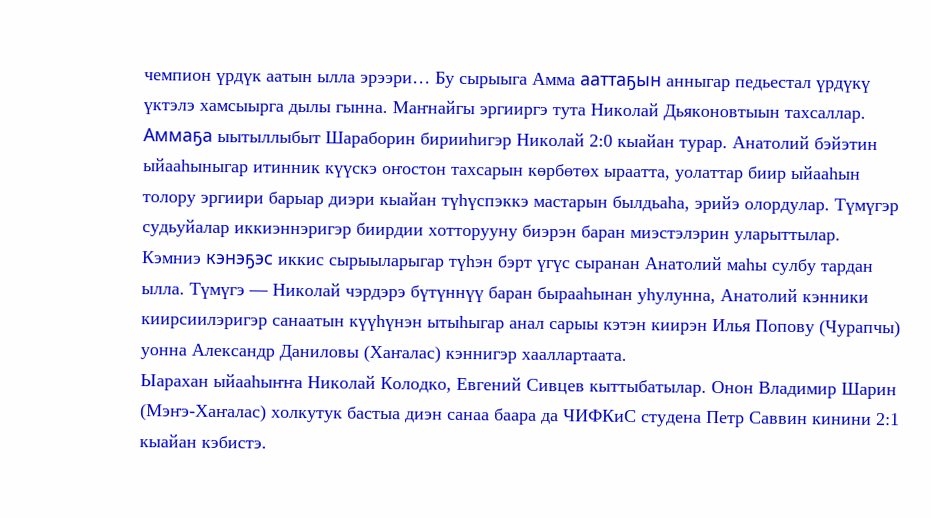чемпион үрдүк аатын ылла эрээри… Бу сырыыга Амма ааттаҕын анныгар педьестал үрдүкү үктэлэ хамсыырга дылы гынна. Маҥнайгы эргииргэ тута Николай Дьяконовтыын тахсаллар. Аммаҕа ыытыллыбыт Шараборин бирииһигэр Николай 2:0 кыайан турар. Анатолий бэйэтин ыйааһыныгар итинник күүскэ оҥостон тахсарын көрбөтөх ыраатта, уолаттар биир ыйааһын толору эргиири барыар диэри кыайан түһүспэккэ мастарын былдьаһа, эрийэ олордулар. Түмүгэр судьуйалар иккиэннэригэр биирдии хотторууну биэрэн баран миэстэлэрин уларыттылар. Кэмниэ кэнэҕэс иккис сырыыларыгар түһэн бэрт үгүс сыранан Анатолий маһы сулбу тардан ылла. Түмүгэ — Николай чэрдэрэ бүтүннүү баран бырааһынан уһулунна, Анатолий кэнники киирсиилэригэр санаатын күүһүнэн ытыһыгар анал сарыы кэтэн киирэн Илья Попову (Чурапчы) уонна Александр Даниловы (Хаҥалас) кэннигэр хааллартаата.
Ыарахан ыйааһыҥҥа Николай Колодко, Евгений Сивцев кыттыбатылар. Онон Владимир Шарин (Мэҥэ-Хаҥалас) холкутук бастыа диэн санаа баара да ЧИФКиС студена Петр Саввин кинини 2:1 кыайан кэбистэ.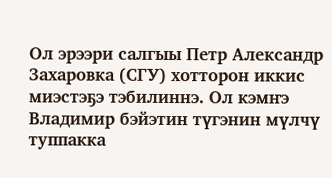Ол эрээри салгыы Петр Александр Захаровка (СГУ) хотторон иккис миэстэҕэ тэбилиннэ. Ол кэмҥэ Владимир бэйэтин түгэнин мүлчү туппакка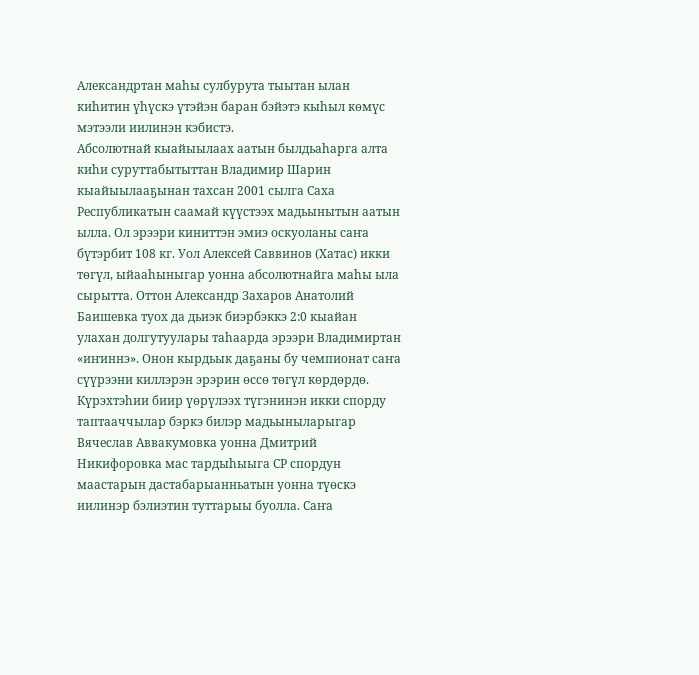Александртан маһы сулбурута тыытан ылан
киһитин үһүскэ үтэйэн баран бэйэтэ кыһыл көмүс мэтээли иилинэн кэбистэ.
Абсолютнай кыайыылаах аатын былдьаһарга алта киһи суруттабытыттан Владимир Шарин кыайыылааҕынан тахсан 2001 сылга Саха Республикатын саамай күүстээх мадьынытын аатын ылла. Ол эрээри киниттэн эмиэ оскуоланы саҥа бүтэрбит 108 кг. Уол Алексей Саввинов (Хатас) икки төгүл, ыйааһыныгар уонна абсолютнайга маһы ыла сырытта. Оттон Александр Захаров Анатолий Баишевка туох да дьиэк биэрбэккэ 2:0 кыайан улахан долгутуулары таһаарда эрээри Владимиртан «иҥиннэ». Онон кырдьык даҕаны бу чемпионат саҥа сүүрээни киллэрэн эрэрин өссө төгүл көрдөрдө. Күрэхтэһии биир үөрүлээх түгэнинэн икки спорду таптааччылар бэркэ билэр мадьыныларыгар Вячеслав Аввакумовка уонна Дмитрий Никифоровка мас тардыһыыга СР спордун маастарын дастабарыанньатын уонна түөскэ иилинэр бэлиэтин туттарыы буолла. Саҥа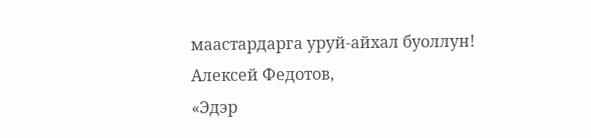маастардарга уруй-айхал буоллун!
Алексей Федотов,
«Эдэр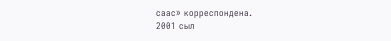саас» корреспондена.
2001 сыл